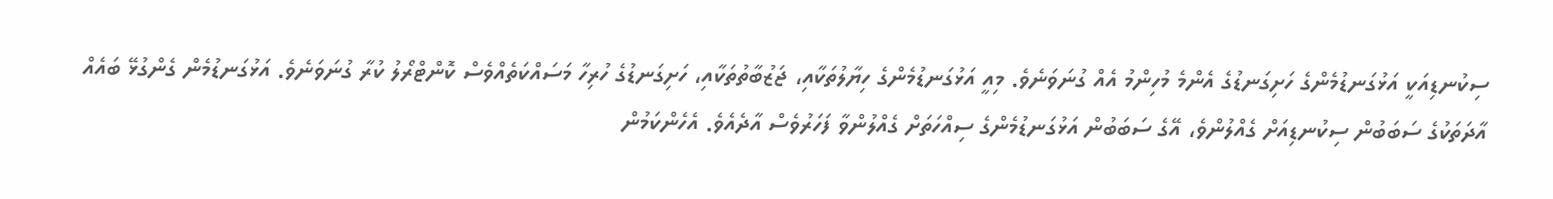ސިކުނޑިއަކީ އަޅުގަނޑުމެންގެ ހަށިގަނޑުގެ އެންމެ މުހިންމު އެއް ގުނަވަނެވެ. މިއީ އަޅުގަނޑުމެންގެ ހިޔާލުތަކާއި، ޖަޒުބާތުތަކާއި، ހަށިގަނޑުގެ ހުރިހާ މަސައްކަތެއްވެސް ކޮންޓްރޯލު ކުރާ ގުނަވަނެވެ. އަޅުގަނޑުމެން ގެންގުޅޭ ބައެއް އާދަތަކުގެ ސަބަބުން ސިކުނޑިއަށް ގެއްލުންވެ، އޭގެ ސަބަބުން އަޅުގަނޑުމެންގެ ސިއްހަތަށް ގެއްލުންވާ ފަހަރުވެސް އާދެއެވެ. އެހެންކަމުން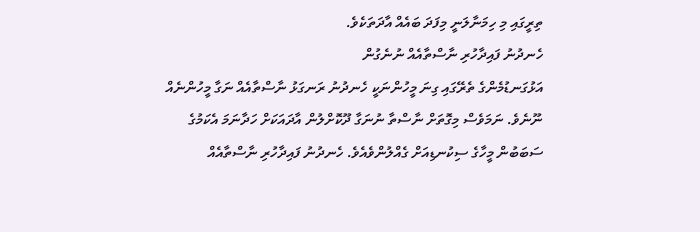ތިރީގައި މި ހިމަނާލަނީ މިފަދަ ބައެއް އާދަތަކެވެ.
ހެނދުނު ފައިދާހުރި ނާސްތާއެއް ނުނެގުން
އަޅުގަނޑުމެންގެ ތެރޭގައި ގިނަ މީހުންނަކީ ހެނދުނު ރަނގަޅު ނާސްތާއެއް ނަގާ މީހުންނެއް ނޫނެވެ. ނަމަވެސް މިގޮތަށް ނާސްތާ ނުނަގާ ދޫކޮށްލުން އާދައަކަށް ހަދާނަމަ އެކަމުގެ ސަބަބުން މީހާގެ ސިކުނޑިއަށް ގެއްލުންވެއެވެ. ހެނދުނު ފައިދާހުރި ނާސްތާއެއް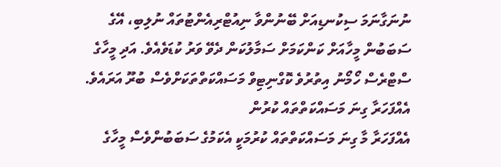ނުނަގާނަމަ ސިކުނޑިއަށް ބޭނުންވާ ނިއުޓްރިއެންޓުތައް ނުލިބި، އޭގެ ސަބަބުން މީހާއަށް ކަންކަމަށް ސަމާލުކަން ދެވޭ ވަރު ކުޑަވެއެވެ. އަދި މީހާގެ ސްޓްރެސް ހޯމޯނު އިތުރުވެ ކޮގްނިޓިވް މަސައްކަތްތަކަށްވެސް ބުރޫ އަރައެވެ.
އެއްފަހަރާ ގިނަ މަސައްކަތްތައް ކުރުން
އެއްފަހަރާ މާ ގިނަ މަސައްކަތްތައް ކުރުމަކީ އެކަމުގެ ސަބަބުންވެސް މީހާގެ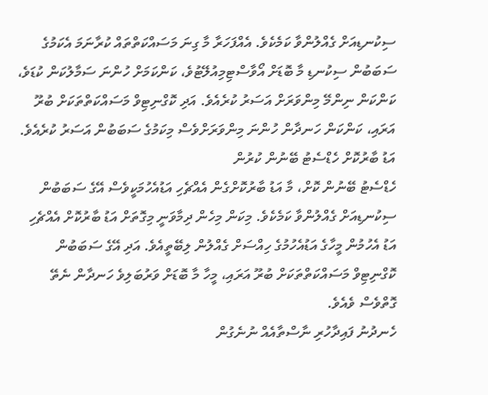ސިކުނޑިއަށް ގެއްލުންވާ ކަމެކެވެ. އެއްފަހަރާ މާ ގިނަ މަސައްކަތްތައް ކުރާނަމަ އެކަމުގެ ސަބަބުން ސިކުނޑި މާ ބޮޑަށް އޯވާސްޓިމިއުލޭޓުވެ، ކަންކަމަށް ހުންނަ ސަމާލުކަން ކުޑަވެ، ކަންކަން ނިންމޭ މިންވަރަށް އަސަރު ކުރެއެވެ. އަދި ކޮގްނިޓިވް މަސައްކަތްތަކަށް ބުރޫ އަރައި، ކަންކަން ހަނދާން ހުންނަ މިންވަރަށްވެސް މިކަމުގެ ސަބަބުން އަސަރު ކުރެއެވެ.
އަޑު ބާރުކޮށް ހެޑްސެޓު ބޭނުން ކުރުން
ހެޑްސެޓު ބޭނުން ކޮށް، މާ އަޑު ބާރުކޮށްގެން އެއްޗެހި އަޑުއެހުމަކީވެސް އޭގެ ސަބަބުން ސިކުނޑިއަށް ގެއްލުންވާ ކަމެކެވެ. މިކަން މިހެން ދިމާވަނީ މިގޮތަށް އަޑު ބާރުކޮށް އެއްޗެހި އަޑު އެހުމުން މީހާގެ އަޑުއެހުމުގެ ހިއްސަށް ގެއްލުން ލިބޭތީއެވެ. އަދި އޭގެ ސަބަބުން ކޮގްނިޓިވް މަސައްކަތްތަކަށް ބުރޫ އަރައި، މީހާ މާ ބޮޑަށް ވަރުބަލިވެ ހަނދާން ނެތޭ ގޮތްވެސް ވެއެވެ.
ހެނދުނު ފައިދާހުރި ނާސްތާއެއް ނުނެގުން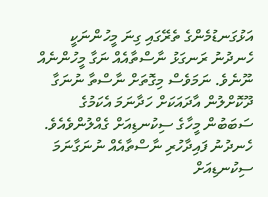އަޅުގަނޑުމެންގެ ތެރޭގައި ގިނަ މީހުންނަކީ ހެނދުނު ރަނގަޅު ނާސްތާއެއް ނަގާ މީހުންނެއް ނޫނެވެ. ނަމަވެސް މިގޮތަށް ނާސްތާ ނުނަގާ ދޫކޮށްލުން އާދައަކަށް ހަދާނަމަ އެކަމުގެ ސަބަބުން މީހާގެ ސިކުނޑިއަށް ގެއްލުންވެއެވެ. ހެނދުނު ފައިދާހުރި ނާސްތާއެއް ނުނަގާނަމަ ސިކުނޑިއަށް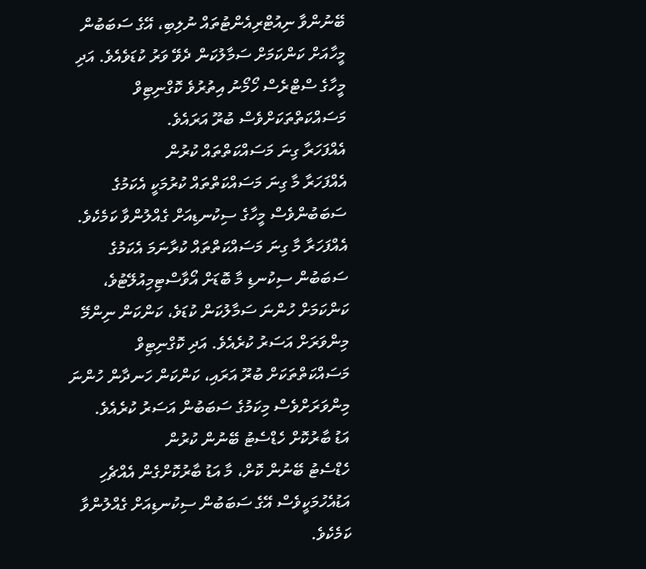ބޭނުންވާ ނިއުޓްރިއެންޓުތައް ނުލިބި، އޭގެ ސަބަބުން މީހާއަށް ކަންކަމަށް ސަމާލުކަން ދެވޭ ވަރު ކުޑަވެއެވެ. އަދި މީހާގެ ސްޓްރެސް ހޯމޯނު އިތުރުވެ ކޮގްނިޓިވް މަސައްކަތްތަކަށްވެސް ބުރޫ އަރައެވެ.
އެއްފަހަރާ ގިނަ މަސައްކަތްތައް ކުރުން
އެއްފަހަރާ މާ ގިނަ މަސައްކަތްތައް ކުރުމަކީ އެކަމުގެ ސަބަބުންވެސް މީހާގެ ސިކުނޑިއަށް ގެއްލުންވާ ކަމެކެވެ. އެއްފަހަރާ މާ ގިނަ މަސައްކަތްތައް ކުރާނަމަ އެކަމުގެ ސަބަބުން ސިކުނޑި މާ ބޮޑަށް އޯވާސްޓިމިއުލޭޓުވެ، ކަންކަމަށް ހުންނަ ސަމާލުކަން ކުޑަވެ، ކަންކަން ނިންމޭ މިންވަރަށް އަސަރު ކުރެއެވެ. އަދި ކޮގްނިޓިވް މަސައްކަތްތަކަށް ބުރޫ އަރައި، ކަންކަން ހަނދާން ހުންނަ މިންވަރަށްވެސް މިކަމުގެ ސަބަބުން އަސަރު ކުރެއެވެ.
އަޑު ބާރުކޮށް ހެޑްސެޓު ބޭނުން ކުރުން
ހެޑްސެޓު ބޭނުން ކޮށް، މާ އަޑު ބާރުކޮށްގެން އެއްޗެހި އަޑުއެހުމަކީވެސް އޭގެ ސަބަބުން ސިކުނޑިއަށް ގެއްލުންވާ ކަމެކެވެ.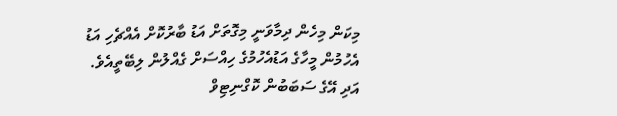މިކަން މިހެން ދިމާވަނީ މިގޮތަށް އަޑު ބާރުކޮށް އެއްޗެހި އަޑު އެހުމުން މީހާގެ އަޑުއެހުމުގެ ހިއްސަށް ގެއްލުން ލިބޭތީއެވެ. އަދި އޭގެ ސަބަބުން ކޮގްނިޓިވް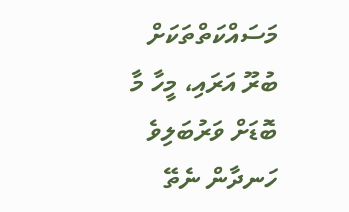މަސައްކަތްތަކަށް ބުރޫ އަރައި، މީހާ މާ ބޮޑަށް ވަރުބަލިވެ ހަނދާން ނެތޭ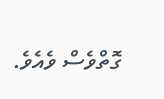ގޮތްވެސް ވެއެވެ.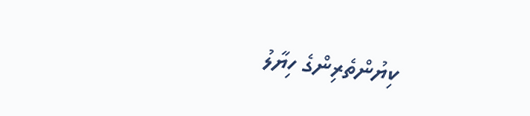ކިޔުންތެރިންގެ ހިޔާލު